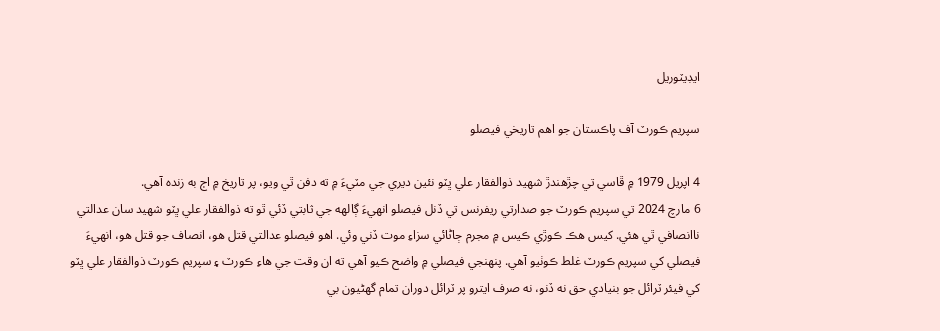ايڊيٽوريل

سپريم ڪورٽ آف پاڪستان جو اهم تاريخي فيصلو

4 اپريل 1979 ۾ ڦاسي تي چڙهندڙ شهيد ذوالفقار علي ڀٽو نئين ديري جي مٽيءَ ۾ ته دفن ٿي ويو، پر تاريخ ۾ اڄ به زنده آهي.
6 مارچ 2024 تي سپريم ڪورٽ جو صدارتي ريفرنس تي ڏنل فيصلو انهيءَ ڳالهه جي ثابتي ڏئي ٿو ته ذوالفقار علي ڀٽو شهيد سان عدالتي ناانصافي ٿي هئي. کيس هڪ ڪوڙي ڪيس ۾ مجرم ڄاڻائي سزاءِ موت ڏني وئي. اهو فيصلو عدالتي قتل هو، انصاف جو قتل هو، انهيءَ فيصلي کي سپريم ڪورٽ غلط ڪوٺيو آهي. پنهنجي فيصلي ۾ واضح ڪيو آهي ته ان وقت جي هاءِ ڪورٽ ۽ سپريم ڪورٽ ذوالفقار علي ڀٽو کي فيئر ٽرائل جو بنيادي حق نه ڏنو، نه صرف ايترو پر ٽرائل دوران تمام گهڻيون بي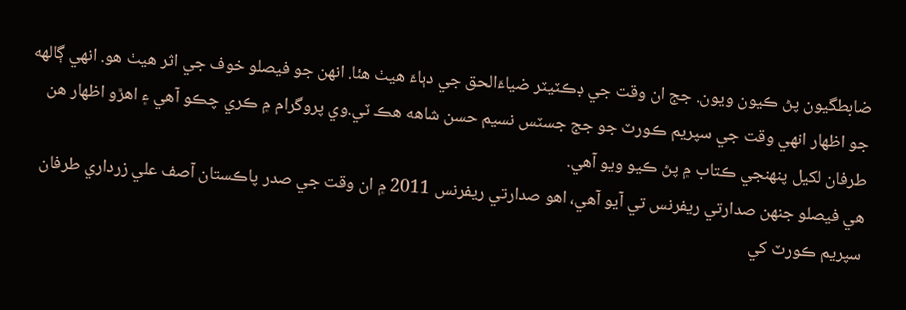ضابطگيون پڻ ڪيون ويون. جج ان وقت جي ڊڪٽيٽر ضياءَالحق جي دٻاءَ هيٺ هئا. انهن جو فيصلو خوف جي اثر هيٺ هو. انهي ڳالهه جو اظهار انهي وقت جي سپريم ڪورٽ جو جج جسٽس نسيم حسن شاهه هڪ ٽي.وي پروگرام ۾ ڪري چڪو آهي ۽ اهڙو اظهار هن طرفان لکيل پنهنجي ڪتاب ۾ پڻ ڪيو ويو آهي.
هي فيصلو جنهن صدارتي ريفرنس تي آيو آهي، اهو صدارتي ريفرنس 2011 ۾ ان وقت جي صدر پاڪستان آصف علي زرداري طرفان سپريم ڪورٽ کي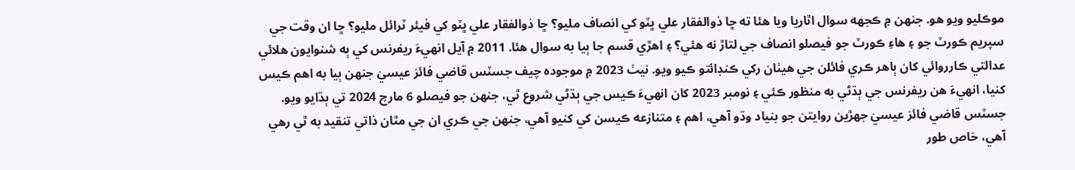موڪليو ويو هو. جنهن ۾ ڪجهه سوال اٿاريا ويا هئا ته ڇا ذوالفقار علي ڀٽو کي انصاف مليو؟ ڇا ذوالفقار علي ڀٽو کي فيئر ٽرائل مليو؟ ڇا ان وقت جي سپريم ڪورٽ جو ۽ هاءِ ڪورٽ جو فيصلو انصاف جي لتاڙ نه هئي؟ ۽ اهڙي قسم جا ٻيا به سوال هئا. 2011 ۾ آيل انهيءَ ريفرنس کي ٻه شنوايون هلائي عدالتي ڪارروائي کان ٻاهر ڪري فائلن جي هيٺان رکي ڪنڊائتو ڪيو ويو. نيٺ 2023 ۾ موجوده چيف جسٽس قاضي فائز عيسيٰ جنهن ٻيا به اهم ڪيس کنيا، انهيءَ هن ريفرنس جي ٻڌڻي به منظور ڪئي ۽ نومبر 2023 کان انهيءَ ڪيس جي ٻڌڻي شروع ٿي، جنهن جو فيصلو 6 مارچ 2024 تي ٻڌايو ويو. جسٽس قاضي فائز عيسيٰ جهڙين روايتن جو بنياد وڌو آهي، اهم ۽ متنازعه ڪيسن کي کنيو آهي، جنهن جي ڪري ان جي مٿان ذاتي تنقيد به ٿي رهي آهي، خاص طور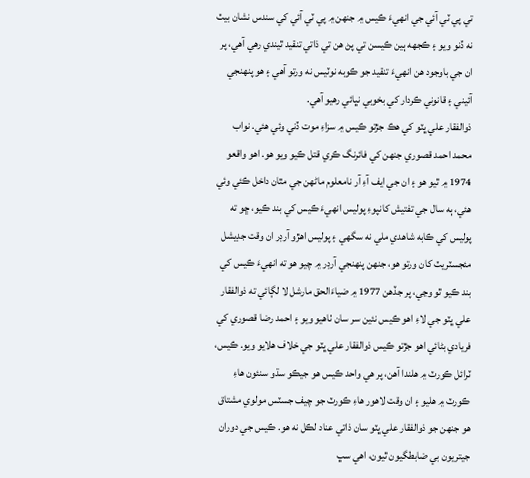تي پي ٽي آئي جي انهيءَ ڪيس ۾ جنهن ۾ پي ٽي آئي کي سندس نشان بيٽ نه ڏنو ويو ۽ ڪجهه ٻين ڪيسن تي پڻ هن تي ذاتي تنقيد ٿيندي رهي آهي، پر ان جي باوجود هن انهيءَ تنقيد جو ڪوبه نوٽيس نه ورتو آهي ۽ هو پنهنجي آئيني ۽ قانوني ڪردار کي بخوبي نڀائي رهيو آهي.
ذوالفقار علي ڀٽو کي هڪ جڙتو ڪيس ۾ سزاءِ موت ڏني وئي هئي. نواب محمد احمد قصوري جنهن کي فائرنگ ڪري قتل ڪيو ويو هو. اهو واقعو 1974 ۾ ٿيو هو ۽ ان جي ايف آءِ آر نامعلوم ماڻهن جي مٿان داخل ڪئي وئي هئي، ٻه سال جي تفتيش کانپوءِ پوليس انهيءَ ڪيس کي بند ڪيو، ڇو ته پوليس کي ڪابه شاهدي ملي نه سگهي ۽ پوليس اهڙو آرڊر ان وقت جڊيشل مئجسٽريٽ کان ورتو هو، جنهن پنهنجي آرڊر ۾ چيو هو ته انهيءَ ڪيس کي بند ڪيو ٿو وڃي، پر جڏهن 1977 ۾ ضياءَالحق مارشل لا لڳائي ته ذوالفقار علي ڀٽو جي لاءِ اهو ڪيس نئين سر سان ٺاهيو ويو ۽ احمد رضا قصوري کي فريادي بڻائي اهو جڙتو ڪيس ذوالفقار علي ڀٽو جي خلاف هلايو ويو. ڪيس، ٽرائل ڪورٽ ۾ هلندا آهن، پر هي واحد ڪيس هو جيڪو سڌو سنئون هاءِ ڪورٽ ۾ هليو ۽ ان وقت لاهور هاءِ ڪورٽ جو چيف جسٽس مولوي مشتاق هو جنهن جو ذوالفقار علي ڀٽو سان ذاتي عناد لڪل نه هو. ڪيس جي دوران جيتريون بي ضابطگيون ٿيون، اهي سڀ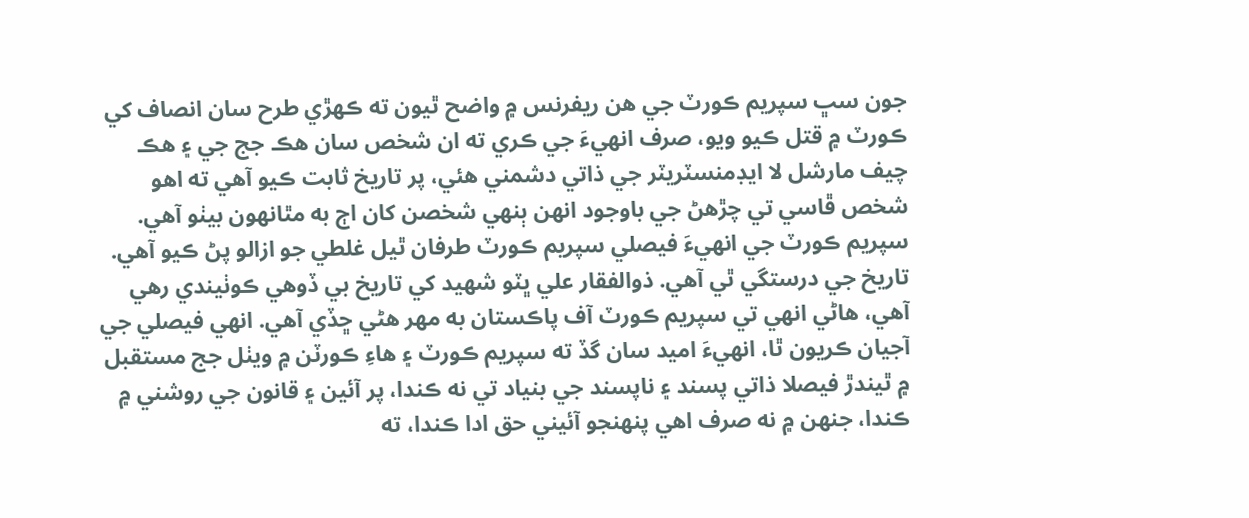جون سڀ سپريم ڪورٽ جي هن ريفرنس ۾ واضح ٿيون ته ڪهڙي طرح سان انصاف کي ڪورٽ ۾ قتل ڪيو ويو، صرف انهيءَ جي ڪري ته ان شخص سان هڪ جج جي ۽ هڪ چيف مارشل لا ايڊمنسٽريٽر جي ذاتي دشمني هئي، پر تاريخ ثابت ڪيو آهي ته اهو شخص ڦاسي تي چڙهڻ جي باوجود انهن ٻنهي شخصن کان اڄ به مٿانهون بيٺو آهي.
سپريم ڪورٽ جي انهيءَ فيصلي سپريم ڪورٽ طرفان ٿيل غلطي جو ازالو پڻ ڪيو آهي. تاريخ جي درستگي ٿي آهي. ذوالفقار علي ڀٽو شهيد کي تاريخ بي ڏوهي ڪوٺيندي رهي آهي، هاڻي انهي تي سپريم ڪورٽ آف پاڪستان به مهر هڻي ڇڏي آهي. انهي فيصلي جي آجيان ڪريون ٿا، انهيءَ اميد سان گڏ ته سپريم ڪورٽ ۽ هاءِ ڪورٽن ۾ ويٺل جج مستقبل ۾ ٿيندڙ فيصلا ذاتي پسند ۽ ناپسند جي بنياد تي نه ڪندا، پر آئين ۽ قانون جي روشني ۾ ڪندا، جنهن ۾ نه صرف اهي پنهنجو آئيني حق ادا ڪندا، ته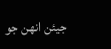جيئن انهن جو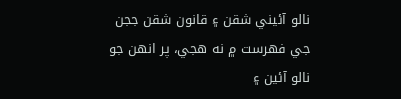نالو آئيني شقن ۽ قانون شقن ججن جي فهرست ۾ نه هجي، پر انهن جو نالو آئين ۽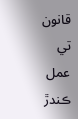قانون تي عمل ڪندڙ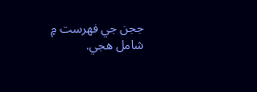ججن جي فهرست ۾ شامل هجي.